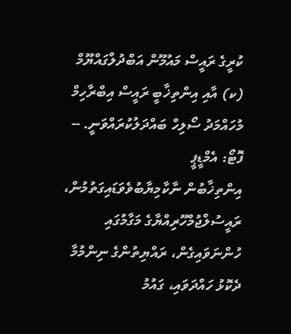ކުރީގެ ރައީސް މައުމޫން އަބްދުލްގައްޔޫމް (ކ) އާއި އިންތިޚާބީ ރައީސް އިބްރާހިމް މުހައްމަދު ސޯލިހް ބައްދަލުކުރައްވަނީ. -- ފޮޓޯ: އެމްޑީޕީ
އިންތިޚާބުން ނާކާމިޔާބުވެވަޑައިގަތުމުން، ރައީސުލްޖުމްހޫރިއްޔާގެ މަގާމުގައި ހުންނަވައިގެން، ރައްޔިތުންގެ ނިންމުމާ ދެކޮޅު ހައްދަވައި، ގައުމު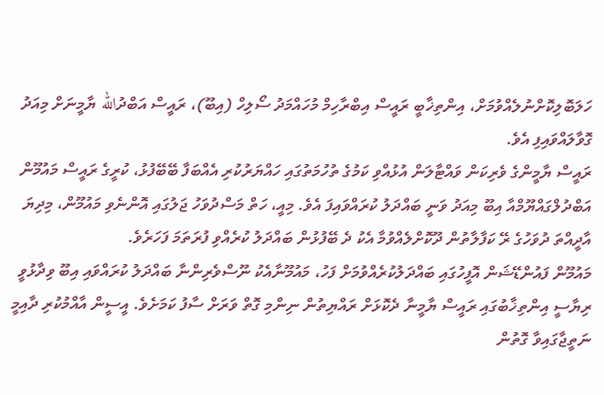ހަލަބޮލިކޮށްނުލެއްވުމަށް، އިންތިޚާބީ ރައީސް އިބްރާހިމް މުހައްމަދު ސޯލިހް (އިބޫ)، ރައީސް އަބްދުالله ޔާމީނަށް މިއަދު ގޮވާލައްވައިފި އެވެ.
ރައީސް ޔާމީންގެ ވެރިކަން ވައްޓާލަން އުޅުއްވި ކަމުގެ ތުހުމަތުގައި ހައްޔަރުކުރި އެއްބަފާ ބޭބޭފުޅު، ކުރީގެ ރައީސް މައުމޫން އަބްދުލްގައްޔޫމްއާ އިބޫ މިއަދު ވަނީ ބައްދަލު ކުރައްވައިފަ އެވެ. މިއީ، ހަތް މަސްދުވަހު ޖަލުގައި އޮންނެވި މައުމޫން، މިދިޔަ އާދީއްތަ ދުވަހުގެ ރޭ ކަފާލާތުން ދޫކޮށްލެއްވުމާ އެކު ދެ ބޭފުޅުން ބައްދަލު ކުރެއްވި ފުރަތަމަ ފަހަރެވެ.
މައުމޫން ފައުންޑޭޝަން އޮފީހުގައި ބައްދަލުކުރެއްވުމަށް ފަހު، މައުމޫނާއެކު ނޫސްވެރިންނާ ބައްދަލު ކުރައްވައި އިބޫ ވިދާޅުވީ ރިޔާސީ އިންތިޚާބުގައި ރައީސް ޔާމީނާ ދެކޮޅަށް ރައްޔިތުން ނިންމި ގޮތް ވަރަށް ސާފު ކަމަށެވެ. އީސީން އާއްމުކުރި ދާއިމީ ނަތީޖާގައިވާ ގޮތުން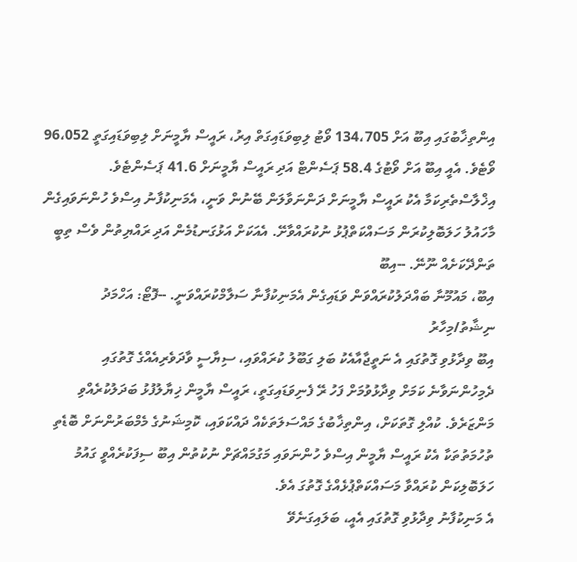އިންތިޚާބުގައި އިބޫ އަށް 134،705 ވޯޓު ލިބިވަޑައިގަތް އިރު، ރައީސް ޔާމީނަށް ލިބިވަޑައިގަތީ 96،052 ވޯޓެވެ. އެއީ އިބޫ އަށް ވޯޓުގެ 58.4 ޕަސެންޓް އަދި ރައީސް ޔާމީނަށް 41.6 ޕަސެންޓެވެ.
އިޚްލާސްތެރިކަމާ އެކު ރައީސް ޔާމީނަށް ދަންނަވާލަން ބޭނުން ވަނީ، އެމަނިކުފާނު އިސްވެ ހުންނަވައިގެން މާހައުލު ހަލަބޮލިކުރަން މަސައްކަތްޕުޅު ނުކުރައްވާށޭ. އެއަކަށް އަޅުގަނޑުމެން އަދި ރައްޔިތުން ވެސް ތިބީ ތަންދޭކަށެއް ނޫނޭ. --އިބޫ
އިބޫ، މައުމޫނާ ބައްދަލުކުރައްވަން ވަޑައިގެން އެމަނިކުފާނާ ސަލާމްކުރައްވަނީ. --ފޮޓޯ: އަހްމަދު ނިޝާތު/މިހާރު
އިބޫ ވިދާޅުވި ގޮތުގައި އެ ނަތީޖާއާއެކު ބަލި ގަބޫލު ކުރައްވައި، ސިޔާސީ ވާދަވެރިއެއްގެ ގޮތުގައި ދެމިހުންނަވާނެ ކަމަށް ވިދާޅުވުމަށް ފަހު ރޭ ފެނިވަޑައިގަތީ، ރައީސް ޔާމީން ޚިޔާލުފުޅު ބަދަލުކުރެއްވި މަންޒަރެވެ. ކުއްލި ގޮތަކަށް، އިންތިޚާބުގެ މައްސަލަތަކެއް ދައްކަވައި، ކޮމިޝަނުގެ މެމްބަރުންނަށް ބޮޑެތި ތުހުމަތުތަކާ އެކު ރައީސް ޔާމީން އިސްވެ ހުންނަވައި މަގުމައްޗަށް ނުކުތުން އިބޫ ސިފަކުރެއްވީ ގައުމު ހަލަބޮލިކަން ކުރައްވާ މަސައްކަތްޕުޅެއްގެ ގޮތުގަ އެވެ.
އެ މަނިކުފާނު ވިދާޅުވި ގޮތުގައި އެއީ، ބަލައިގަނެވޭ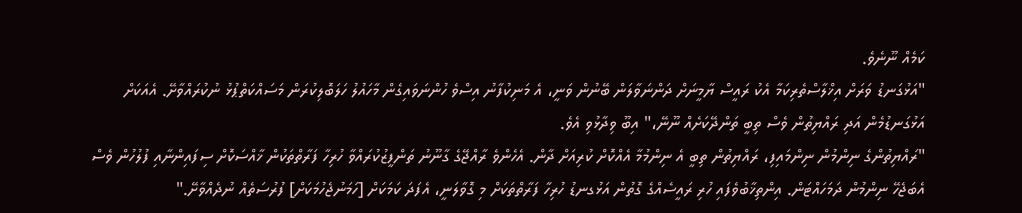ކަމެއް ނޫނެވެ.
"އަޅުގަނޑު ވަރަށް އިޚްލާސްތެރިކަމާ އެކު ރައީސް ޔާމީނަށް ދަންނަވާލަން ބޭނުން ވަނީ، އެ މަނިކުފާނު އިސްވެ ހުންނަވައިގެން މާހައުލު ހަލަބޮލިކުރަން މަސައްކަތްޕުޅު ނުކުރައްވާށޭ. އެއަކަށް އަޅުގަނޑުމެން އަދި ރައްޔިތުން ވެސް ތިބީ ތަންދޭކަށެއް ނޫނޭ،" އިބޫ ވިދާޅުވި އެވެ.
"ރައްޔިތުންގެ ނިންމުން ނިންމައިފި، ރައްޔިތުން ތިބީ އެ ނިންމުމާ އެއްކޮށް ކުރިއަށް ދާން. އެހެންވެ ރާއްޖޭގެ ގާނޫނު ތަންފީޒުކުރައްވާ ހުރިހާ ފަރާތްތަކުން ޚާއްސަކޮށް ސިފައިންނާއި ފުލުހުން ވެސް އެބަޖެހޭ ނިންމުން ދަމަހައްޓަން. އިންތިޚާބުވެފައި ހުރި ރައީސެއްގެ ގޮތުން އަޅުގނޑު ހުރިހާ ފަރާތްތަކަށް މި ގޮވާލަނީ، އެފަދަ ކަމަކަށް [ހަމަނުޖެހުމަކަށް] ފުރުސަތެއް ނުދެއްވާށޭ."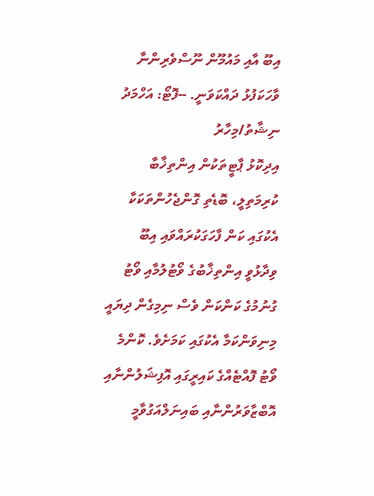އިބޫ އާއި މައުމޫން ނޫސްވެރިންނާ ވާހަކަފުޅު ދައްކަވަނީ. --ފޮޓޯ: އަހްމަދު ނިޝާތު/މިހާރު
އިދިކޮޅު ޕާޓީތަކުން އިންތިޚާބާ ކުރިމަތިލީ، ބޮޑެތި ގޮންޖެހުންތަކަކާ އެކުގައި ކަން ފާހަގަކުރައްވައި އިބޫ ވިދާޅުވީ އިންތިޚާބުގެ ވޯޓުލުމާއި ވޯޓު ގުނުމުގެ ކަންކަން ވެސް ނިމިގެން ދިޔައީ މިނިވަންކަމާ އެކުގައި ކަމަށެވެ. ކޮންމެ ވޯޓު ފޮއްޓެއްގެ ކައިރީގައި އޮފިޝަލުންނާއި އޮބްޒާވަރުންނާއި ބައިނަލްއަގުވާމީ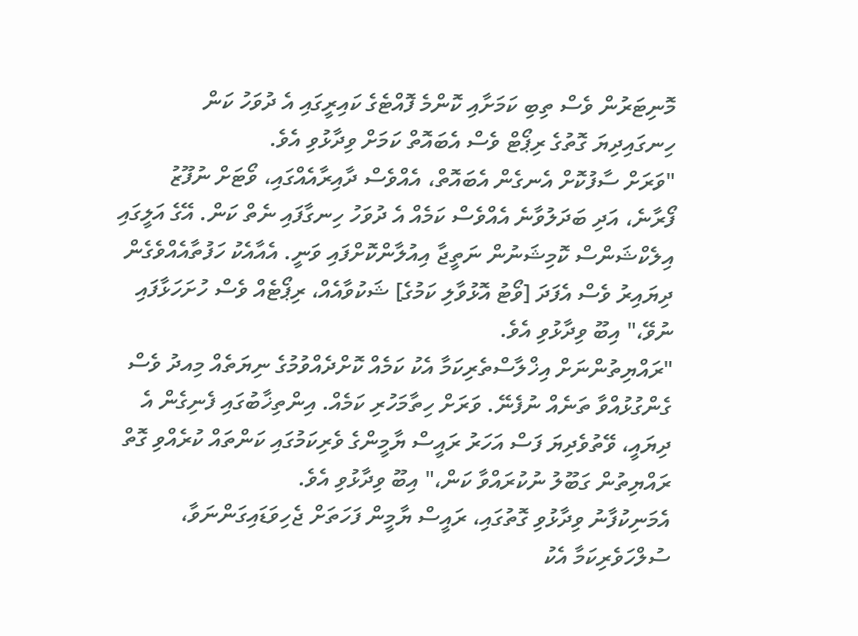މޮނިޓަރުން ވެސް ތިބި ކަމަށާއި ކޮންމެ ފޮއްޓެގެ ކައިރީގައި އެ ދުވަހު ކަން ހިނގައިދިޔަ ގޮތުގެ ރިޕޯޓް ވެސް އެބައޮތް ކަމަށް ވިދާޅުވި އެވެ.
"ވަރަށް ސާފުކޮށް އެނގެން އެބައޮތް، އެއްވެސް ދާއިރާއެއްގައި، ވޯޓަށް ނުފޫޒު ފޯރާނެ، އަދި ބަދަލުވާނެ އެއްވެސް ކަމެއް އެ ދުވަހު ހިނގާފައި ނެތް ކަން. އޭގެ އަލީގައި އިލެކްޝަންސް ކޮމިޝަނުން ނަތީޖާ އިއުލާންކޮށްފައި ވަނީ. އެއާއެކު ހަފުތާއެއްވެގެން ދިޔައިރު ވެސް އެފަދަ [ވޯޓު އޮޅުވާލި ކަމުގެ] ޝަކުވާއެއް، ރިޕޯޓެއް ވެސް ހުށަހަޅާފައި ނުވޭ،" އިބޫ ވިދާޅުވި އެވެ.
"ރައްޔިތުންނަށް އިޚްލާސްތެރިކަމާ އެކު ކަމެއް ކޮށްދެއްވުމުގެ ނިޔަތެއް މިއދު ވެސް ގެންގުޅުއްވާ ތަނެއް ނުފެނޭ. ވަރަށް ހިތާމަހުރި ކަމެއް. އިންތިޚާބުގައި ފެނިގެން އެ ދިޔައީ، ވޭތުވެދިޔަ ފަސް އަހަރު ރައީސް ޔާމީންގެ ވެރިކަމުގައި ކަންތައް ކުރެއްވި ގޮތް ރައްޔިތުން ގަބޫލު ނުކުރައްވާ ކަން،" އިބޫ ވިދާޅުވި އެވެ.
އެމަނިކުފާނު ވިދާޅުވި ގޮތުގައި، ރައީސް ޔާމީން ފަހަތަށް ޖެހިވަޑައިގަންނަވާ، ސުލްހަވެރިކަމާ އެކު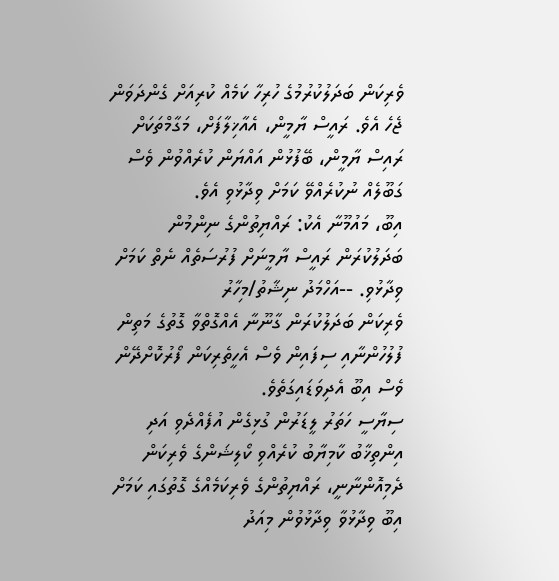ވެރިކަން ބަދަލުކުރުމުގެ ހުރިހާ ކަމެއް ކުރިއަށް ގެންދަވަން ޖެހެ އެވެ. ރައީސް ޔާމީން، އެއާޚިލާފަށް، މަގާމްތަކަށް ރައިސް ޔާމީން، ބޭފުޅުން އައްޔަން ކުރެއްވުން ވެސް ގަބޫލެއް ނުކުރެއްވޭ ކަމަށް ވިދާޅުވި އެވެ.
އިބޫ، މައުމޫނާ އެކު: ރައްޔިތުންގެ ނިންމުން ބަދަލުކުރަން ރައީސް ޔާމީނަށް ފުރުސަތެއް ނެތް ކަމަށް ވިދާޅުވި. --އަހްމަދު ނިޝާތު/މިހާރު
ވެރިކަން ބަދަލުކުރަން ގާނޫނާ އެއްގޮތްވާ ގޮތުގެ މަތިން ފުލުހުންނާއި ސިފައިން ވެސް އެހީތެރިކަން ފޯރުކޮށްދޭން ވެސް އިބޫ އެދިވަޑައިގަތެވެ.
ސިޔާސީ ހަތަރު ލީޑަރުން ގުޅިގެން އުފެއްދެވި އަދި އިންތިޚާބު ކާމިޔާބު ކުރެއްވި ކޯލިޝަންގެ ވެރިކަން ދެމިއޮންނާނީ، ރައްޔިތުންގެ ވެރިކަމެއްގެ ގޮތުގައި ކަމަށް އިބޫ ވިދާޅުވާ ވިދާޅުވުން މިއަދު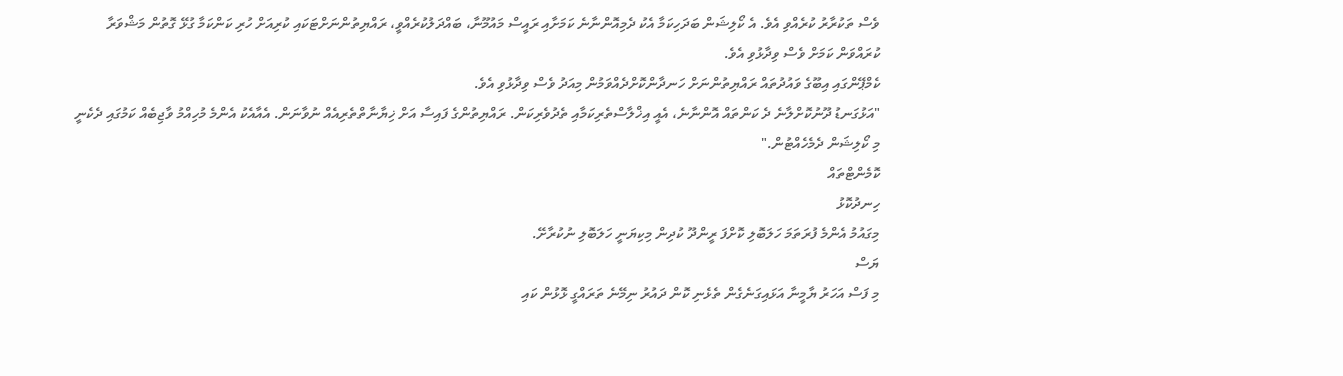ވެސް ތަކުރާރު ކުރެއްވި އެވެ. އެ ކޯލިޝަން ބަދަހިކަމާ އެކު ދެމިއޮންނާނެ ކަމަށާއި ރައީސް މައުމޫނާ، ބައްދަލުކުރެއްވީ، ރައްޔިތުންނަށްޓަކައި ކުރިއަށް ހުރި ކަންކަމާ ގުޅޭ ގޮތުން މަޝްވަރާ ކުރައްވަން ކަމަށް ވެސް ވިދާޅުވި އެވެ.
ކެމްޕޭންގައި އިބޫގެ ވައުދުތައް ރައްޔިތުންނަށް ހަނދާންކޮށްދެއްވަމުން މިއަދު ވެސް ވިދާޅުވި އެވެ.
"އަޅުގަނޑު ދޫނުކޮށްލާނެ ދެ ކަންތައް އޮންނާނެ، އެއީ އިޚްލާސްތެރިކަމާއި ތެދުވެރިކަން. ރައްޔިތުންގެ ފައިސާ އަށް ޚިޔާނާތްތެރިއެއް ނުވާނަން. އެއާއެކު އެންމެ މުހިއްމު ވާޖިބެއް ކަމުގައި ދެކެނީ މި ކޯލިޝަން ދެމެހެއްޓުން."
ކޮމެންޓްތައް
ހިނދުކޮޅު
މިގައުމު އެންމެ ފުރަތަމަ ހަލަބޮލި ކޮށްފަ ރީންދޫ ކުދިން މިކިޔަނީ ހަލަބޮލި ނުކުރާށޭ.
ޔަސް
މި ފަސް އަހަރު ޔާމީނާ އަޅައިގަނެގެން ތެޅެނި ކޮން ދައުރު ނިމޭނެ ތަރައްގީ ޅޮޅުން ކައި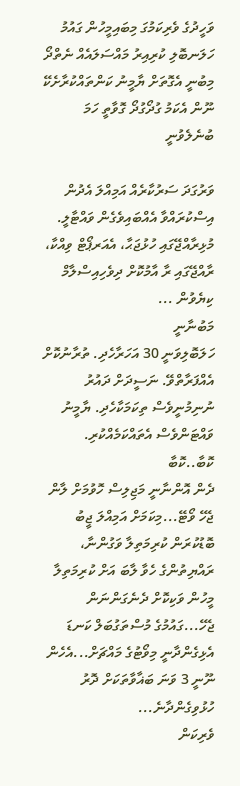ވަހީދުގެ ވެރިކަމުގަ މިބައިމީހުން ގައުމު ހަލަނބޮލި ކުރިއިރު މައްސަލައެއް ނެތްދޯ މިބުނީ އެގޮތަށް ޔާމީނު ކަންތައްކުރާށެކޭ ނޫން އެކަމު ގުދޯގުދޯ ގޮވާތީ ހަމަ ބުނެލެވުނީ

ވަރުގަދަ ސަރުކާރެއް އަމިއްލަ އެދުން އިސްކުރައްވާ އެއްބައިވެގެން ވައްޓާލީ. މުޅިރާއްޖޭގައި ހުޅުޖަޙާ، އެއަރޕޯޓް ވިއްކާ، ރާއްޖޭގައި ރާ އާމުކޮށް ދިވެހިއިސްލާމް ކިޔެވުން ...
މަބުނާނީ
ހަލަބޮލިވަނީ 30 އަހަރާހެދި. ތުރާނުކޮށް އެއްފަރާތްވޭ. ނަސީދަށް ދައުރު ނުނިމުނީވެސް ތިކަމަކާހެދި. ޔާމީނު ވައްޓަންވެސް އެތައްކަމެއްކުރި.
ކޮބާ..ކޮބާ
ދެން އޮންނާނީ މަޖިލިސް ހޮވުމަށް ލާން ޖެހޭ ވޯޓޭ...މިކަމަށް އަމިއްލަ ޖީބު ބޮޑުކުރަން ކުރިމަތިލާ ވަގުންނާ، ރައްޔިތުންގެ ހެވާ ލާބަ އަށް ކުރިމަތިލާ މީހުން ވަކިކޮށް ދެނެގަންނަން ޖެހޭ...ގައުމުގެ މުސްތަގުބަލް ކަނޑަ އެޅިގެންދާނީ މިވޯޓުގެ މައްޗަށް...އެހެން ނޫނީ 3 ވަނަ ބަޣާވާތަކަށް ދޮރު ހުޅުވިގެންދާނެ...
ވެރިކަން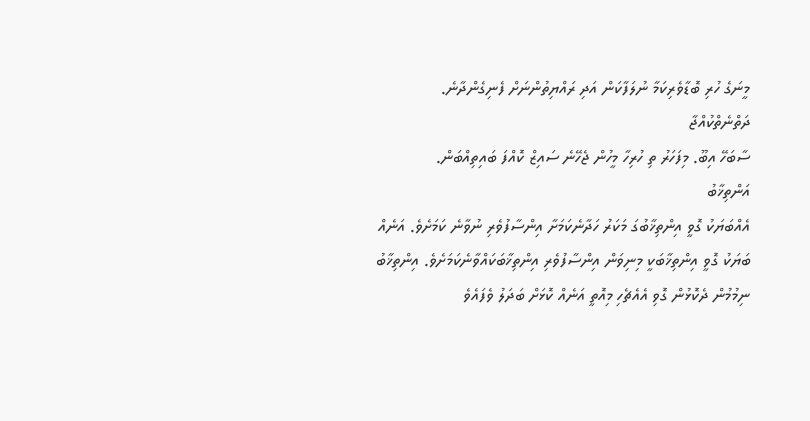މީނަގެ ހުރި ބޮޑާވެރިކަމާ ނުލަފާކަން އަދި ރައްޔިތުންނަށް ފެނިގެންދާނެ.
ދަތްނެތްކުއްޖާ
ސާބަހޭ އިބޫ. މިފަހަރު ތި ހުރިހާ މީހުން ޖެހޭނެ ސައިޒް ކޮއްފަ ބައިތިއްބަން.
އަންތިޚާބު
އެއްބަޔަކު ގޮވީ އިންތިޚާބުގަ މަކަރު ހަދާނެކަމަށާ އިންސާފުވެރި ނުވާނެ ކަމަށެވެ. އަނެއް ބަޔަކު ގޮވީ އިންތިޚާބަކީ މިނިވަން އިންސާފުވެރި އިންތިޚާބަކައްވާނެކަމަށެވެ. އިންތިޚާބު ނިމުމުން ދެކޮޅުން ގޮވި އެއެޗެހި މިއޮތީ އަނެއް ކޮޅަށް ބަދަލު ވެފައެވެ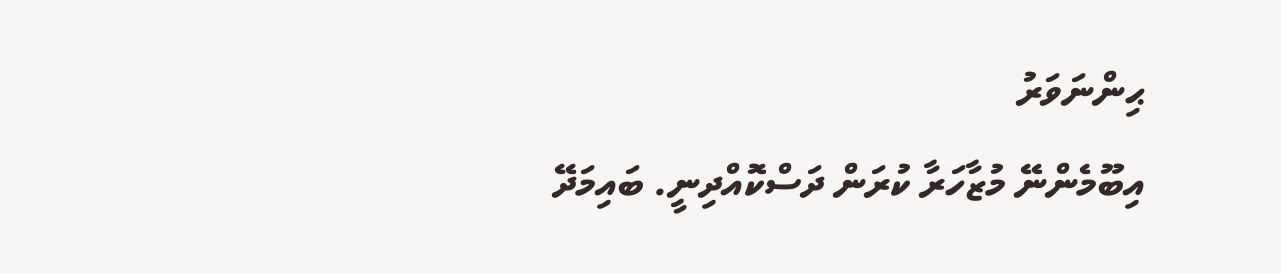ޙިންނަވަރު
އިބޫމެންނޭ މުޒާހަރާ ކުރަން ދަސްކޮއްދިނީ. ބައިމަދޭ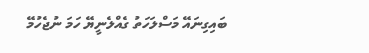ބައިގިނައޭ މަސްލަހަތު ގެއްލެނީޔޭ ހަމަ ނުޖެހުމޭ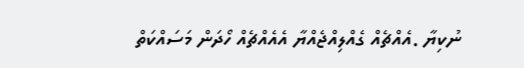ނުކިޔާ .އެއްޗެއް ގެއްލިއްޖެއްޔާ އެއެއްޗެއް ހޯދަން މަސައްކަތް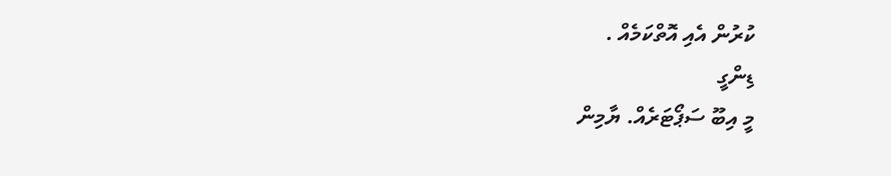ކުރުން އެއި އޮތްކަމެއް .
ޑިންގީ
މީ އިބޫ ސަޕޯޓަރެއް. ޔާމިން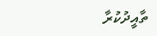ތާއީދުކުރާ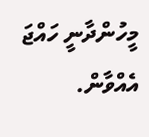މީހުންދާނީ ހައްޖަ އެއްވާން.